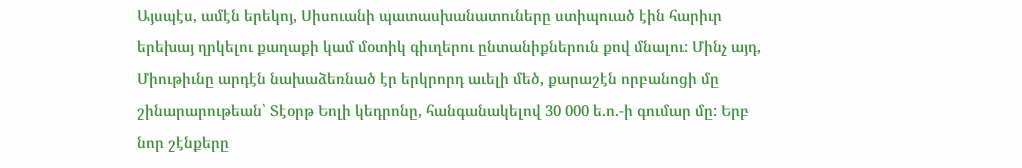Այսպէս, ամէն երեկոյ, Սիսուանի պատասխանատուները ստիպուած էին հարիւր երեխայ ղրկելու քաղաքի կամ մօտիկ գիւղերու ընտանիքներուն քով մնալու: Մինչ այդ, Միութիւնը արդէն նախաձեռնած էր երկրորդ աւելի մեծ, քարաշէն որբանոցի մը շինարարութեան՝ Տէօրթ Եոլի կեդրոնը, հանգանակելով 30 000 ե.ո.-ի գումար մը: Երբ նոր շէնքերը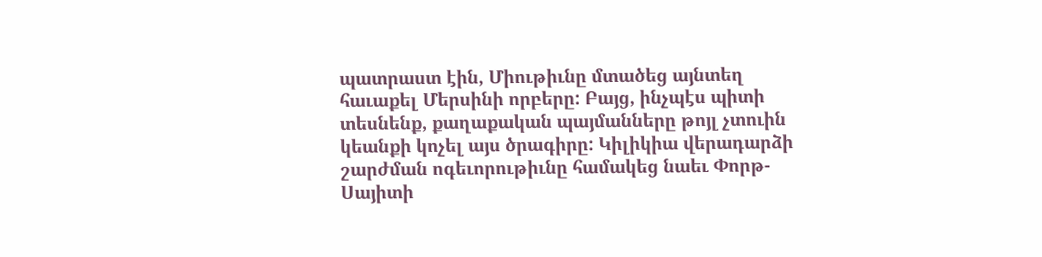պատրաստ էին, Միութիւնը մտածեց այնտեղ հաւաքել Մերսինի որբերը: Բայց, ինչպէս պիտի տեսնենք, քաղաքական պայմանները թոյլ չտուին կեանքի կոչել այս ծրագիրը: Կիլիկիա վերադարձի շարժման ոգեւորութիւնը համակեց նաեւ Փորթ-Սայիտի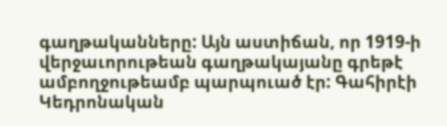գաղթականները: Այն աստիճան, որ 1919-ի վերջաւորութեան գաղթակայանը գրեթէ ամբողջութեամբ պարպուած էր: Գահիրէի Կեդրոնական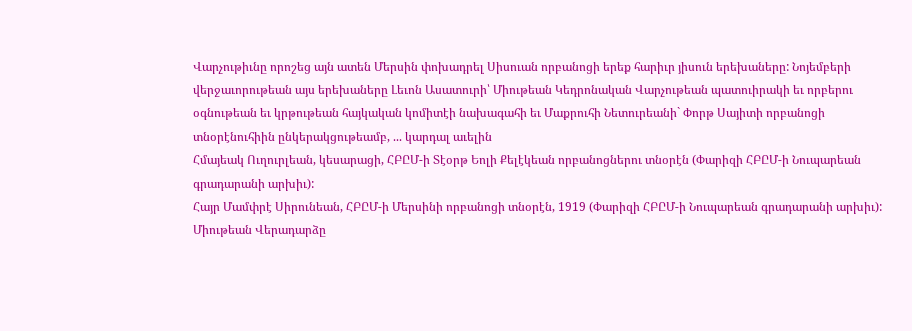Վարչութիւնը որոշեց այն ատեն Մերսին փոխադրել Սիսուան որբանոցի երեք հարիւր յիսուն երեխաները: Նոյեմբերի վերջաւորութեան այս երեխաները Լեւոն Ասատուրի՝ Միութեան Կեդրոնական Վարչութեան պատուիրակի եւ որբերու օգնութեան եւ կրթութեան հայկական կոմիտէի նախագահի եւ Մաքրուհի Նետուրեանի` Փորթ Սայիտի որբանոցի տնօրէնուհիին ընկերակցութեամբ, ... կարդալ աւելին
Հմայեակ Ուղուրլեան, կեսարացի, ՀԲԸՄ-ի Տէօրթ Եոլի Քելէկեան որբանոցներու տնօրէն (Փարիզի ՀԲԸՄ-ի Նուպարեան գրադարանի արխիւ):
Հայր Մամփրէ Սիրունեան, ՀԲԸՄ-ի Մերսինի որբանոցի տնօրէն, 1919 (Փարիզի ՀԲԸՄ-ի Նուպարեան գրադարանի արխիւ):
Միութեան Վերադարձը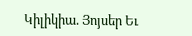Կիլիկիա. Յոյսեր Եւ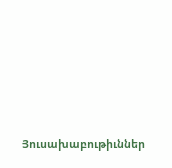Յուսախաբութիւններ